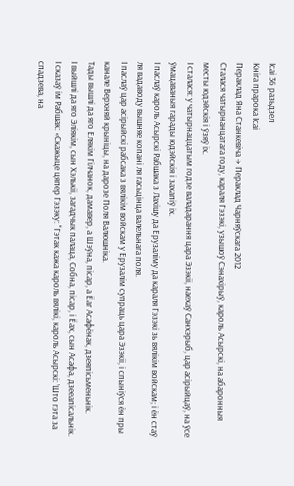Ісаі 36 разьдзел
Кніга прарока Ісаі
Пераклад Яна Станкевіча → Пераклад Чарняўскага 2012
Сталася чатырнанцатага году, караля Гэзэкі, узышоў Сэнахірыў, кароль Асырскі, на абаронныя месты юдэйскія і ўзяў іх.
І сталася: у чатырнаццатым годзе валадарання цара Эзэкіі, наехаў Санхэрыб, цар асірыйцаў, на ўсе ўмацаваныя гарады юдэйскія і захапіў іх.
І паслаў кароль Асырскі Рабшака з Лахішу да Ерузаліму да караля Гэзэкі зь вялікім войскам; і ён стаў ля вадаводу вышняе копані ля гасьцінца валельнага поля.
І паслаў цар асірыйскі рабсака з вялікім войскам у Ерузалім супраць цара Эзэкіі, і спыніўся ён пры канале Верхняй крыніцы, на дарозе Поля Валюшніка.
Тады вышлі да яго Елякім Гілчанок, дамавер, а Шэўна, пісар, а Ёаг Асафёнак, дзеяпісьменьнік.
І выйшлі да яго Эліякім, сын Хэлькіі, загадчык палаца, Собна, пісар, і Ёах, сын Асафа, дзееапісальнік.
І сказаў ім Рабшак: «Скажыце цяпер Гэзэку: "Гэтак кажа кароль вялікі, кароль Асырскі: ’Што гэта за спадзева, на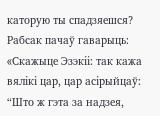каторую ты спадзяешся?
Рабсак пачаў гаварыць: «Скажыце Эзэкіі: так кажа вялікі цар, цар асірыйцаў: “Што ж гэта за надзея,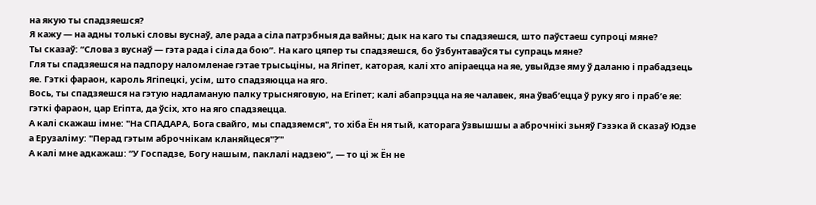на якую ты спадзяешся?
Я кажу — на адны толькі словы вуснаў, але рада а сіла патрэбныя да вайны; дык на каго ты спадзяешся, што паўстаеш супроці мяне?
Ты сказаў: “Слова з вуснаў — гэта рада і сіла да бою”. На каго цяпер ты спадзяешся, бо ўзбунтаваўся ты супраць мяне?
Гля ты спадзяешся на падпору наломленае гэтае трысьціны, на Ягіпет, каторая, калі хто апіраецца на яе, увыйдзе яму ў даланю і прабадзець яе. Гэткі фараон, кароль Ягіпецкі, усім, што спадзяюцца на яго.
Вось, ты спадзяешся на гэтую надламаную палку трысняговую, на Егіпет; калі абапрэцца на яе чалавек, яна ўваб’ецца ў руку яго і праб’е яе: гэткі фараон, цар Егіпта, да ўсіх, хто на яго спадзяецца.
А калі скажаш імне: "На СПАДАРА, Бога свайго, мы спадзяемся", то хіба Ён ня тый, каторага ўзвышшы а аброчнікі зьняў Гэзэка й сказаў Юдзе а Ерузаліму: "Перад гэтым аброчнікам кланяйцеся"?’"
А калі мне адкажаш: “У Госпадзе, Богу нашым, паклалі надзею”, — то ці ж Ён не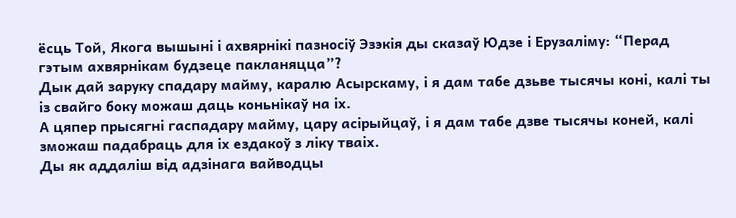ёсць Той, Якога вышыні і ахвярнікі пазносіў Эзэкія ды сказаў Юдзе і Ерузаліму: “Перад гэтым ахвярнікам будзеце пакланяцца”?
Дык дай заруку спадару майму, каралю Асырскаму, і я дам табе дзьве тысячы коні, калі ты із свайго боку можаш даць коньнікаў на іх.
А цяпер прысягні гаспадару майму, цару асірыйцаў, і я дам табе дзве тысячы коней, калі зможаш падабраць для іх ездакоў з ліку тваіх.
Ды як аддаліш від адзінага вайводцы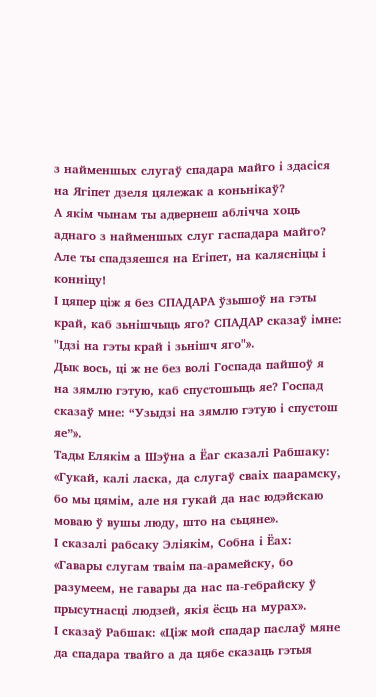з найменшых слугаў спадара майго і здасіся на Ягіпет дзеля цялежак а коньнікаў?
А якім чынам ты адвернеш аблічча хоць аднаго з найменшых слуг гаспадара майго? Але ты спадзяешся на Егіпет, на калясніцы і конніцу!
І цяпер ціж я без СПАДАРА ўзышоў на гэты край, каб зьнішчыць яго? СПАДАР сказаў імне: "Ідзі на гэты край і зьнішч яго"».
Дык вось, ці ж не без волі Госпада пайшоў я на зямлю гэтую, каб спустошыць яе? Госпад сказаў мне: “Узыдзі на зямлю гэтую і спустош яе”».
Тады Елякім а Шэўна а Ёаг сказалі Рабшаку: «Гукай, калі ласка, да слугаў сваіх паарамску, бо мы цямім, але ня гукай да нас юдэйскаю моваю ў вушы люду, што на сьцяне».
І сказалі рабсаку Эліякім, Собна і Ёах: «Гавары слугам тваім па-арамейску, бо разумеем, не гавары да нас па-гебрайску ў прысутнасці людзей, якія ёсць на мурах».
І сказаў Рабшак: «Ціж мой спадар паслаў мяне да спадара твайго а да цябе сказаць гэтыя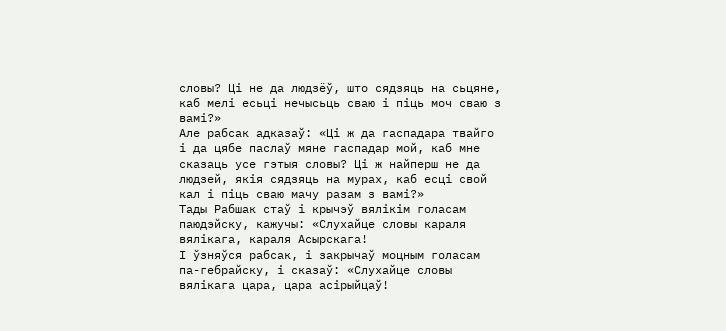словы? Ці не да людзёў, што сядзяць на сьцяне, каб мелі есьці нечысьць сваю і піць моч сваю з вамі?»
Але рабсак адказаў: «Ці ж да гаспадара твайго і да цябе паслаў мяне гаспадар мой, каб мне сказаць усе гэтыя словы? Ці ж найперш не да людзей, якія сядзяць на мурах, каб есці свой кал і піць сваю мачу разам з вамі?»
Тады Рабшак стаў і крычэў вялікім голасам паюдэйску, кажучы: «Слухайце словы караля вялікага, караля Асырскага!
І ўзняўся рабсак, і закрычаў моцным голасам па-гебрайску, і сказаў: «Слухайце словы вялікага цара, цара асірыйцаў!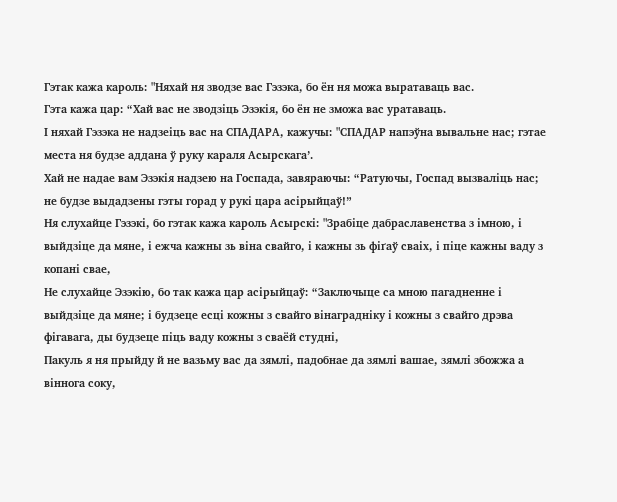Гэтак кажа кароль: "Няхай ня зводзе вас Гэзэка, бо ён ня можа выратаваць вас.
Гэта кажа цар: “Хай вас не зводзіць Эзэкія, бо ён не зможа вас уратаваць.
І няхай Гэзэка не надзеіць вас на СПАДАРА, кажучы: "СПАДАР напэўна вывальне нас; гэтае места ня будзе аддана ў руку караля Асырскага’.
Хай не надае вам Эзэкія надзею на Госпада, завяраючы: “Ратуючы, Госпад вызваліць нас; не будзе выдадзены гэты горад у рукі цара асірыйцаў!”
Ня слухайце Гэзэкі, бо гэтак кажа кароль Асырскі: "Зрабіце дабраславенства з імною, і выйдзіце да мяне, і ежча кажны зь віна свайго, і кажны зь фіґаў сваіх, і піце кажны ваду з копані свае,
Не слухайце Эзэкію, бо так кажа цар асірыйцаў: “Заключыце са мною пагадненне і выйдзіце да мяне; і будзеце есці кожны з свайго вінаградніку і кожны з свайго дрэва фігавага, ды будзеце піць ваду кожны з сваёй студні,
Пакуль я ня прыйду й не вазьму вас да зямлі, падобнае да зямлі вашае, зямлі збожжа а віннога соку,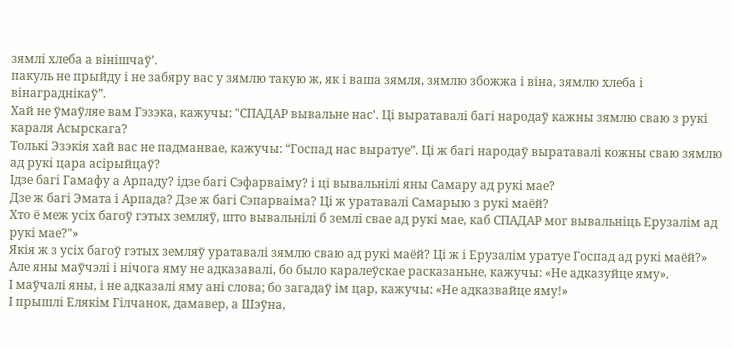зямлі хлеба а вінішчаў’.
пакуль не прыйду і не забяру вас у зямлю такую ж, як і ваша зямля, зямлю збожжа і віна, зямлю хлеба і вінаграднікаў”.
Хай не ўмаўляе вам Гэзэка, кажучы: "СПАДАР вывальне нас’. Ці выратавалі багі народаў кажны зямлю сваю з рукі караля Асырскага?
Толькі Эзэкія хай вас не падманвае, кажучы: “Госпад нас выратуе”. Ці ж багі народаў выратавалі кожны сваю зямлю ад рукі цара асірыйцаў?
Ідзе багі Гамафу а Арпаду? ідзе багі Сэфарваіму? і ці вывальнілі яны Самару ад рукі мае?
Дзе ж багі Эмата і Арпада? Дзе ж багі Сэпарваіма? Ці ж уратавалі Самарыю з рукі маёй?
Хто ё меж усіх багоў гэтых земляў, што вывальнілі б землі свае ад рукі мае, каб СПАДАР мог вывальніць Ерузалім ад рукі мае?"»
Якія ж з усіх багоў гэтых земляў уратавалі зямлю сваю ад рукі маёй? Ці ж і Ерузалім уратуе Госпад ад рукі маёй?»
Але яны маўчэлі і нічога яму не адказавалі, бо было каралеўскае расказаньне, кажучы: «Не адказуйце яму».
І маўчалі яны, і не адказалі яму ані слова; бо загадаў ім цар, кажучы: «Не адказвайце яму!»
І прышлі Елякім Гілчанок, дамавер, а Шэўна,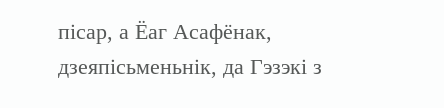пісар, а Ёаг Асафёнак, дзеяпісьменьнік, да Гэзэкі з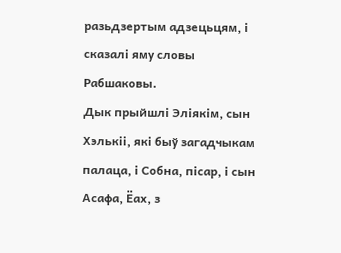разьдзертым адзецьцям, і сказалі яму словы Рабшаковы.
Дык прыйшлі Эліякім, сын Хэлькіі, які быў загадчыкам палаца, і Собна, пісар, і сын Асафа, Ёах, з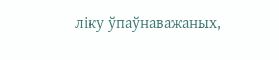ліку ўпаўнаважаных,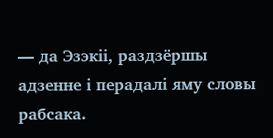— да Эзэкіі, раздзёршы адзенне і перадалі яму словы рабсака.